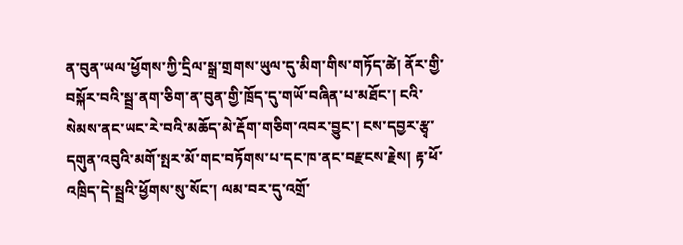ན་བུན་ཡལ་ཕྱོགས་ཀྱི་དྲིལ་སྒྲ་གྲགས་ཡུལ་དུ་མིག་གིས་གཏོད་ཚེ། ནོར་གྱི་བསྐོར་བའི་སྦྲ་ནག་ཅིག་ན་བུན་གྱི་ཁྲོད་དུ་གཡོ་བཞིན་པ་མཐོང་། ངའི་སེམས་ནང་ཡང་རེ་བའི་མཆོད་མེ་རྡོག་གཅིག་འབར་བྱུང་། ངས་དབྱར་རྩྭ་དགུན་འབུའི་མགོ་སྤར་མོ་གང་བཏོགས་པ་དང་ཁ་ནང་བརྫངས་རྗེས། རྟ་ཕོ་འཁྲིད་དེ་སྦྲའི་ཕྱོགས་སུ་སོང་། ལམ་བར་དུ་འགྲོ་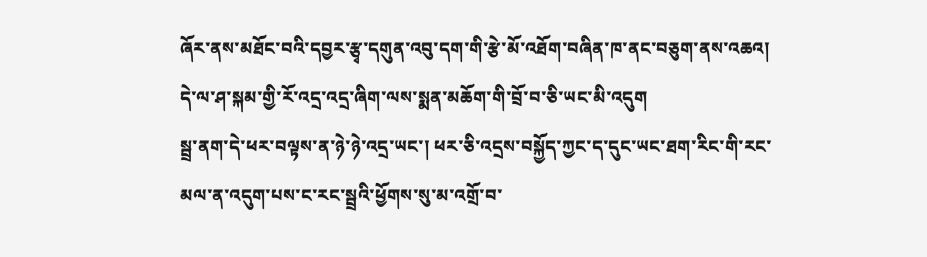ཞོར་ནས་མཐོང་བའི་དབྱར་རྩྭ་དགུན་འབུ་དག་གི་རྩེ་མོ་འཐོག་བཞིན་ཁ་ནང་བཅུག་ནས་འཆའ། དེ་ལ་ཤ་སྐམ་གྱི་རོ་འདྲ་འདྲ་ཞིག་ལས་སྨན་མཆོག་གི་བྲོ་བ་ཅི་ཡང་མི་འདུག
སྦྲ་ནག་དེ་ཕར་བལྟས་ན་ཉེ་ཉེ་འདྲ་ཡང་། ཕར་ཅི་འདྲས་བསྐྱོད་ཀྱང་ད་དུང་ཡང་ཐག་རིང་གི་རང་མལ་ན་འདུག་པས་ང་རང་སྦྲའི་ཕྱོགས་སུ་མ་འགྲོ་བ་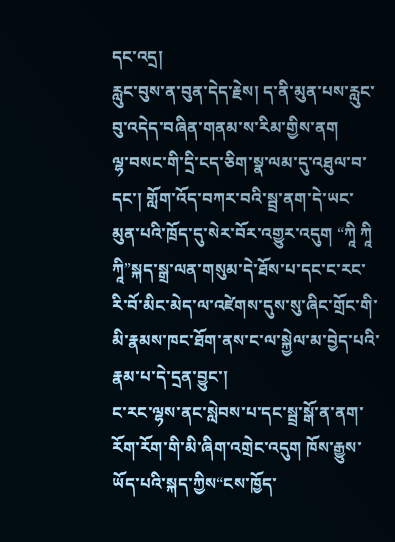དང་འདྲ།
རླུང་བུས་ན་བུན་དེད་རྗེས། ད་ནི་མུན་པས་རླུང་བུ་འདེད་བཞིན་གནམ་ས་རིམ་གྱིས་ནག
ལྷ་བསང་གི་དྲི་ངད་ཅིག་སྣ་ལམ་དུ་འཐུལ་བ་དང་། གློག་འོད་བཀར་བའི་སྦྲ་ནག་དེ་ཡང་མུན་པའི་ཁྲོད་དུ་སེར་བོར་འགྱུར་འདུག “ཀཱི ཀཱི ཀཱི”སྐད་སྒྲ་ལན་གསུམ་དེ་ཐོས་པ་དང་ང་རང་རི་བོ་མིང་མེད་ལ་འཛེགས་དུས་སུ་ཞིང་གྲོང་གི་མི་རྣམས་ཁང་ཐོག་ནས་ང་ལ་སྐྱེལ་མ་བྱེད་པའི་རྣམ་པ་དེ་དྲན་བྱུང་།
ང་རང་ལྷས་ནང་སླེབས་པ་དང་སྦྲ་སྒོ་ན་ནག་རོག་རོག་གི་མི་ཞིག་འགྲེང་འདུག ཁོས་རྒྱུས་ཡོད་པའི་སྐད་ཀྱིས“ངས་ཁྱོད་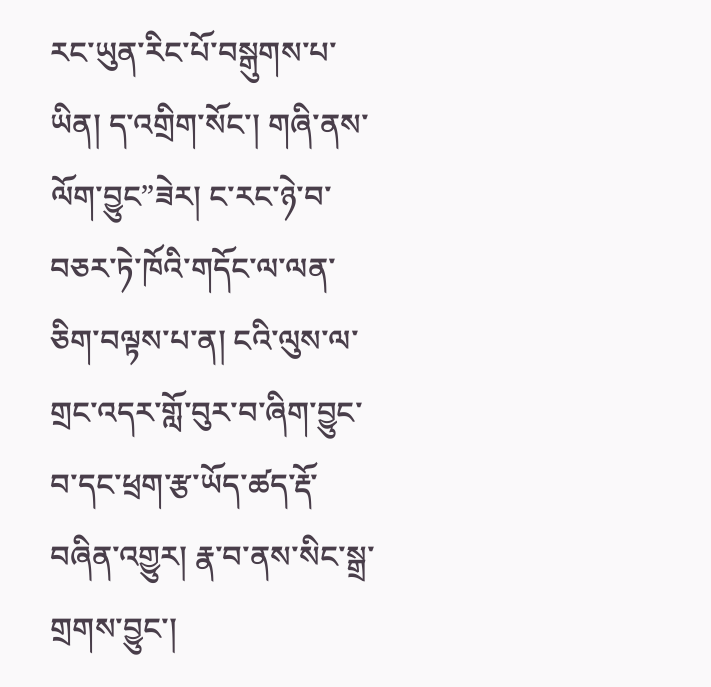རང་ཡུན་རིང་པོ་བསྒུགས་པ་ཡིན། ད་འགྲིག་སོང་། གཞི་ནས་ལོག་བྱུང”ཟེར། ང་རང་ཉེ་བ་བཅར་ཏེ་ཁོའི་གདོང་ལ་ལན་ཅིག་བལྟས་པ་ན། ངའི་ལུས་ལ་གྲང་འདར་གློ་བུར་བ་ཞིག་བྱུང་བ་དང་ཕྲག་རྩ་ཡོད་ཚད་རྡོ་བཞིན་འགྱུར། རྣ་བ་ནས་སིང་སྒྲ་གྲགས་བྱུང་།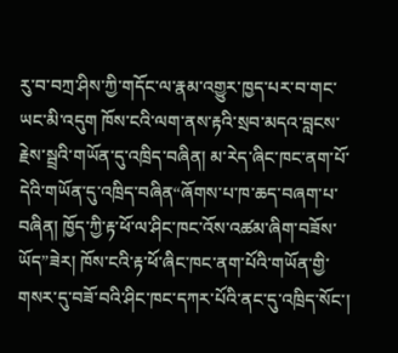རུ་བ་བཀྲ་ཤིས་ཀྱི་གདོང་ལ་རྣམ་འགྱུར་ཁྱད་པར་བ་གང་ཡང་མི་འདུག ཁོས་ངའི་ལག་ནས་རྟའི་སྲབ་མདའ་བླངས་རྗེས་སྦྲའི་གཡོན་དུ་འཁྲིད་བཞིན། མ་རེད་ཞིང་ཁང་ནག་པོ་དེའི་གཡོན་དུ་འཁྲིད་བཞིན“ཞོགས་པ་ཁ་ཆད་བཞག་པ་བཞིན། ཁྱོད་ཀྱི་རྟ་ཕོ་ལ་ཤིང་ཁང་འོས་འཚམ་ཞིག་བཟོས་ཡོད”ཟེར། ཁོས་ངའི་རྟ་ཕོ་ཞིང་ཁང་ནག་པོའི་གཡོན་གྱི་གསར་དུ་བཟོ་བའི་ཤིང་ཁང་དཀར་པོའི་ནང་དུ་འཁྲིད་སོང་།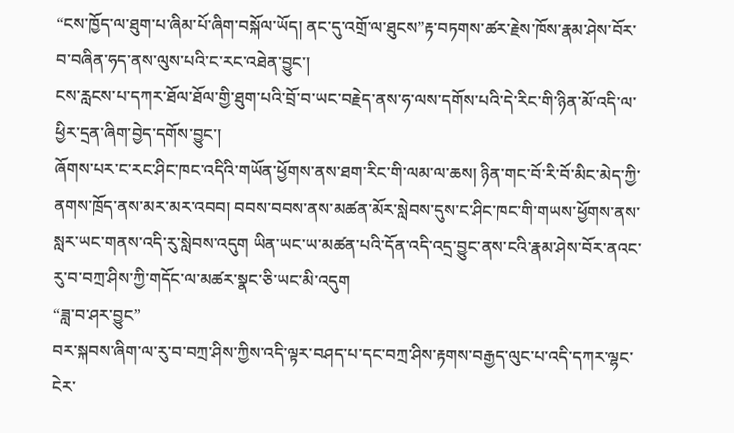“ངས་ཁྱོད་ལ་ཐུག་པ་ཞིམ་པོ་ཞིག་བསྐོལ་ཡོད། ནང་དུ་འགྲོ་ལ་ཐུངས”རྟ་བཏགས་ཚར་རྗེས་ཁོས་རྣམ་ཤེས་བོར་བ་བཞིན་ཧད་ནས་ལུས་པའི་ང་རང་འཐེན་བྱུང་།
ངས་རླངས་པ་དཀར་ཐོལ་ཐོལ་གྱི་ཐུག་པའི་བྲོ་བ་ཡང་བརྗེད་ནས་ཧ་ལས་དགོས་པའི་དེ་རིང་གི་ཉིན་མོ་འདི་ལ་ཕྱིར་དྲན་ཞིག་བྱེད་དགོས་བྱུང་།
ཞོགས་པར་ང་རང་ཤིང་ཁང་འདིའི་གཡོན་ཕྱོགས་ནས་ཐག་རིང་གི་ལམ་ལ་ཆས། ཉིན་གང་བོ་རི་བོ་མིང་མེད་ཀྱི་ནགས་ཁྲོད་ནས་མར་མར་འབབ། བབས་བབས་ནས་མཚན་མོར་སླེབས་དུས་ང་ཤིང་ཁང་གི་གཡས་ཕྱོགས་ནས་སླར་ཡང་གནས་འདི་རུ་སླེབས་འདུག ཡིན་ཡང་ཡ་མཚན་པའི་དོན་འདི་འདྲ་བྱུང་ནས་ངའི་རྣམ་ཤེས་བོར་ནའང་རུ་བ་བཀྲ་ཤིས་ཀྱི་གདོང་ལ་མཚར་སྣང་ཅི་ཡང་མི་འདུག
“ཟླ་བ་ཤར་བྱུང”
བར་སྐབས་ཞིག་ལ་རུ་བ་བཀྲ་ཤིས་ཀྱིས་འདི་ལྟར་བཤད་པ་དང་བཀྲ་ཤིས་རྟགས་བརྒྱད་ལུང་པ་འདི་དཀར་ལྷང་ངེར་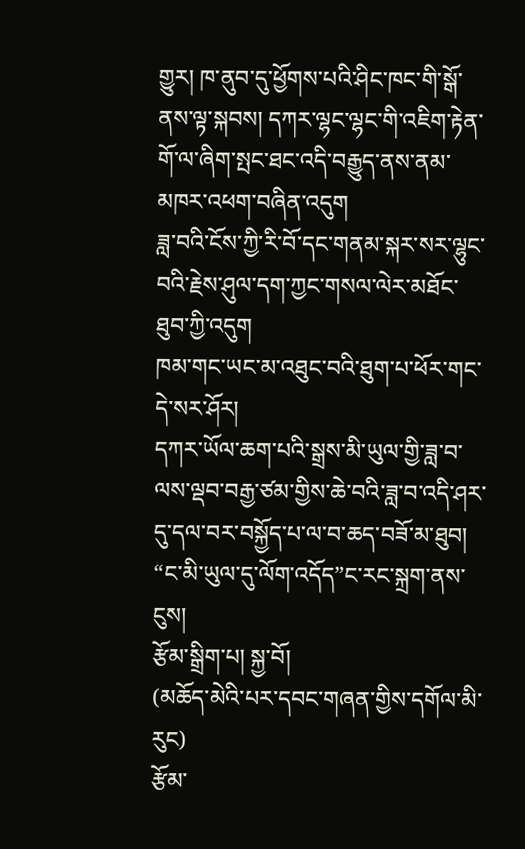གྱུར། ཁ་ནུབ་དུ་ཕྱོགས་པའི་ཤིང་ཁང་གི་སྒོ་ནས་ལྟ་སྐབས། དཀར་ལྷང་ལྷང་གི་འཇིག་རྟེན་གོ་ལ་ཞིག་སྤང་ཐང་འདི་བརྒྱུད་ནས་ནམ་མཁར་འཕག་བཞིན་འདུག
ཟླ་བའི་ངོས་ཀྱི་རི་བོ་དང་གནམ་སྐར་སར་ལྷུང་བའི་རྗེས་ཤུལ་དག་ཀྱང་གསལ་ལེར་མཐོང་ཐུབ་ཀྱི་འདུག
ཁམ་གང་ཡང་མ་འཐུང་བའི་ཐུག་པ་ཕོར་གང་དེ་སར་ཤོར།
དཀར་ཡོལ་ཆག་པའི་སྒྲས་མི་ཡུལ་གྱི་ཟླ་བ་ལས་ལྡབ་བརྒྱ་ཙམ་གྱིས་ཆེ་བའི་ཟླ་བ་འདི་ཤར་དུ་དལ་བར་བསྐྱོད་པ་ལ་བ་ཆད་བཟོ་མ་ཐུབ།
“ང་མི་ཡུལ་དུ་ལོག་འདོད”ང་རང་སྐྲག་ནས་ངུས།
རྩོམ་སྒྲིག་པ། སྐྱ་བོ།
(མཆོད་མེའི་པར་དབང་གཞན་གྱིས་དགོལ་མི་རུང)
རྩོམ་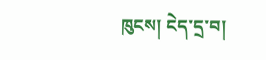ཁུངས། ངེད་དྲ་བ།